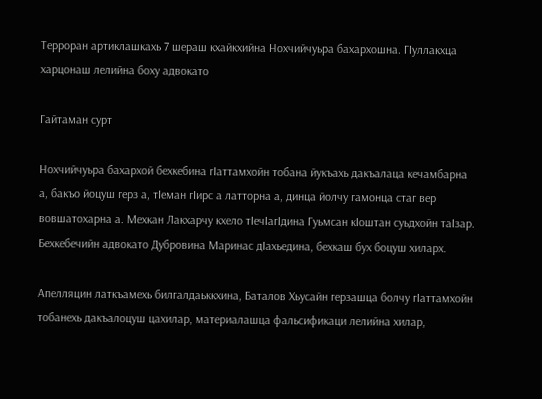Терроран артиклашкахь 7 шераш кхайкхийна Нохчийчуьра бахархошна. ГIуллакхца харцонаш лелийна боху адвокато

Гайтаман сурт

Нохчийчуьра бахархой бехкебина гIаттамхойн тобана йукъахь дакъалаца кечамбарна а, бакъо йоцуш герз а, тIеман гIирс а латторна а, динца йолчу гамонца стаг вер вовшатохарна а. Мехкан Лакхарчу кхело тIечIагIдина Гуьмсан кIоштан суьдхойн таIзар. Бехкебечийн адвокато Дубровина Маринас дIахьедина, бехкаш бух боцуш хиларх.

Апелляцин латкъамехь билгалдаьккхина, Баталов Хьусайн герзашца болчу гIаттамхойн тобанехь дакъалоцуш цахилар, материалашца фальсификаци лелийна хилар,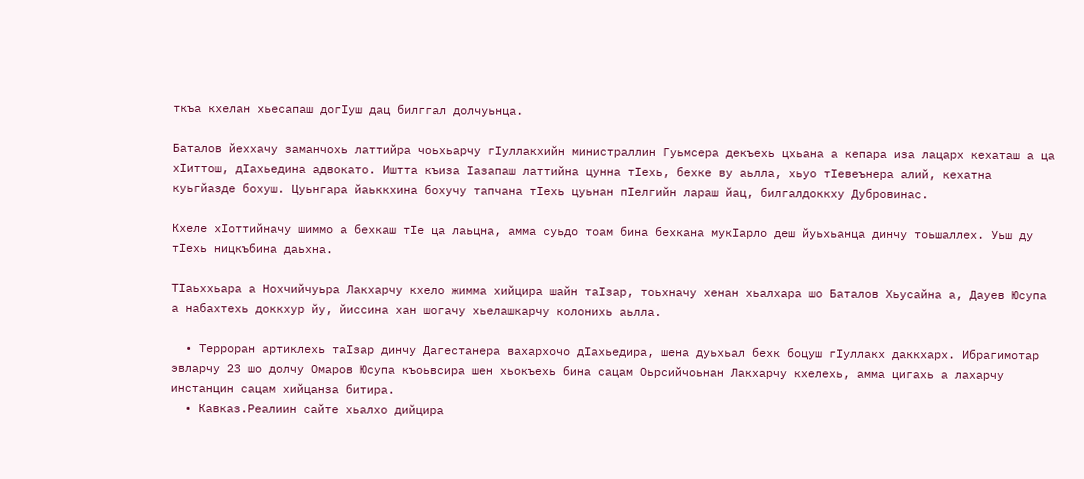ткъа кхелан хьесапаш догIуш дац билггал долчуьнца.

Баталов йеххачу заманчохь латтийра чоьхьарчу гIуллакхийн министраллин Гуьмсера декъехь цхьана а кепара иза лацарх кехаташ а ца хIиттош, дIахьедина адвокато. Иштта къиза Iазапаш латтийна цунна тIехь, бехке ву аьлла, хьуо тIевеънера алий, кехатна куьгйазде бохуш. Цуьнгара йаьккхина бохучу тапчана тIехь цуьнан пIелгийн лараш йац, билгалдоккху Дубровинас.

Кхеле хIоттийначу шиммо а бехкаш тIе ца лаьцна, амма суьдо тоам бина бехкана мукIарло деш йуьхьанца динчу тоьшаллех. Уьш ду тIехь ницкъбина даьхна.

ТIаьххьара а Нохчийчуьра Лакхарчу кхело жимма хийцира шайн таIзар, тоьхначу хенан хьалхара шо Баталов Хьусайна а, Дауев Юсупа а набахтехь доккхур йу, йиссина хан шогачу хьелашкарчу колонихь аьлла.

  • Терроран артиклехь таIзар динчу Дагестанера вахархочо дIахьедира, шена дуьхьал бехк боцуш гIуллакх даккхарх. Ибрагимотар эвларчу 23 шо долчу Омаров Юсупа къоьвсира шен хьокъехь бина сацам Оьрсийчоьнан Лакхарчу кхелехь, амма цигахь а лахарчу инстанцин сацам хийцанза битира.
  • Кавказ.Реалиин сайте хьалхо дийцира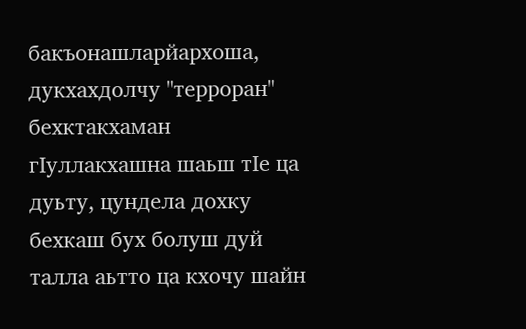бакъонашларйархоша, дукхахдолчу "терроран" бехктакхаман гIуллакхашна шаьш тIе ца дуьту, цундела дохку бехкаш бух болуш дуй талла аьтто ца кхочу шайн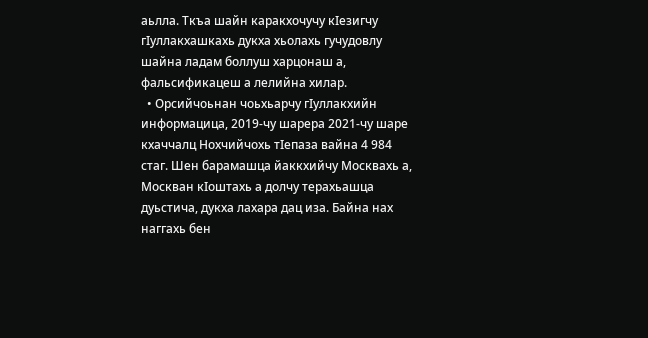аьлла. Ткъа шайн каракхочучу кIезигчу гIуллакхашкахь дукха хьолахь гучудовлу шайна ладам боллуш харцонаш а, фальсификацеш а лелийна хилар.
  • Орсийчоьнан чоьхьарчу гIуллакхийн информацица, 2019-чу шарера 2021-чу шаре кхаччалц Нохчийчохь тIепаза вайна 4 984 стаг. Шен барамашца йаккхийчу Москвахь а, Москван кIоштахь а долчу терахьашца дуьстича, дукха лахара дац иза. Байна нах наггахь бен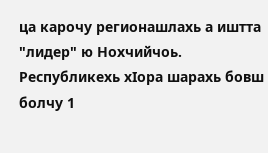ца карочу регионашлахь а иштта "лидер" ю Нохчийчоь. Республикехь хIора шарахь бовш болчу 1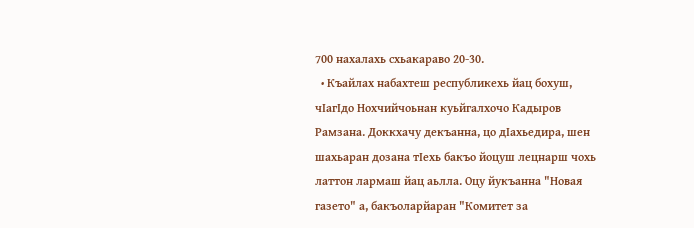700 нахалахь схьакараво 20-30.
  • Къайлах набахтеш республикехь йац бохуш, чIагIдо Нохчийчоьнан куьйгалхочо Кадыров Рамзана. Доккхачу декъанна, цо дIахьедира, шен шахьаран дозана тIехь бакъо йоцуш лецнарш чохь латтон лармаш йац аьлла. Оцу йукъанна "Новая газето" а, бакъоларйаран "Комитет за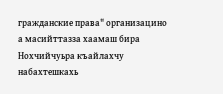гражданские права" организацино а масийттазза хаамаш бира Нохчийчуьра къайлахчу набахтешкахь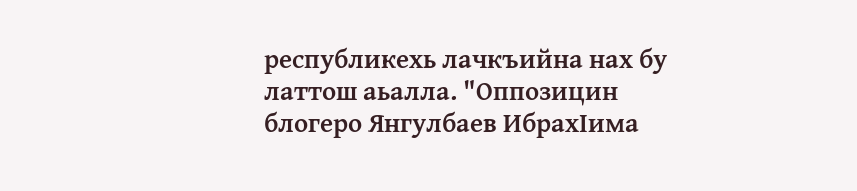республикехь лачкъийна нах бу латтош аьалла. "Оппозицин блогеро Янгулбаев ИбрахIима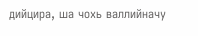дийцира, ша чохь валлийначу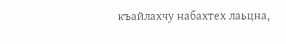къайлахчу набахтех лаьцна,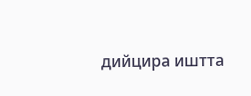дийцира иштта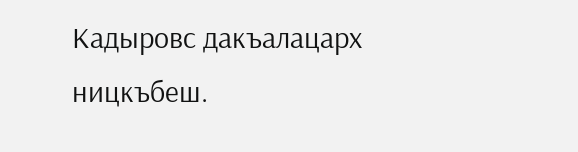Кадыровс дакъалацарх ницкъбеш.